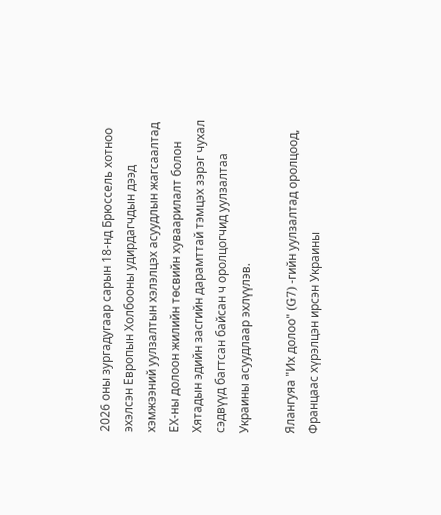2026 оны зургадугаар сарын 18-нд Брюссель хотноо эхэлсэн Европын Холбооны удирдагчдын дээд хэмжээний уулзалтын хэлэлцэх асуудлын жагсаалтад ЕХ-ны долоон жилийн төсвийн хуваарилалт болон Хятадын эдийн засгийн дарамттай тэмцэх зэрэг чухал сэдвүүд багтсан байсан ч оролцогчид уулзалтаа Украины асуудлаар эхлүүлэв.

Ялангуяа "Их долоо" (G7) -гийн уулзалтад оролцоод, Францаас хүрэлцэн ирсэн Украины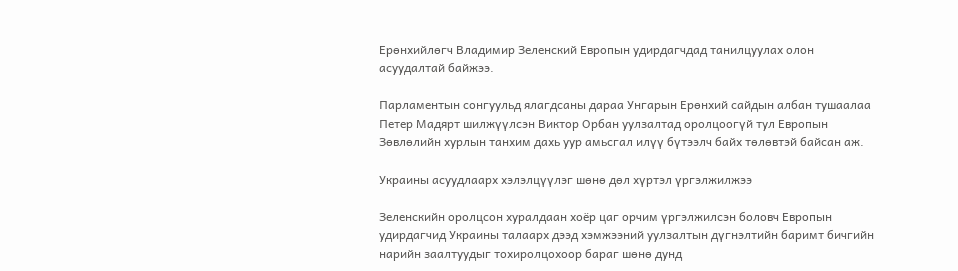Ерөнхийлөгч Владимир Зеленский Европын удирдагчдад танилцуулах олон асуудалтай байжээ.

Парламентын сонгуульд ялагдсаны дараа Унгарын Ерөнхий сайдын албан тушаалаа Петер Мадярт шилжүүлсэн Виктор Орбан уулзалтад оролцоогүй тул Европын Зөвлөлийн хурлын танхим дахь уур амьсгал илүү бүтээлч байх төлөвтэй байсан аж.

Украины асуудлаарх хэлэлцүүлэг шөнө дөл хүртэл үргэлжилжээ

Зеленскийн оролцсон хуралдаан хоёр цаг орчим үргэлжилсэн боловч Европын удирдагчид Украины талаарх дээд хэмжээний уулзалтын дүгнэлтийн баримт бичгийн нарийн заалтуудыг тохиролцохоор бараг шөнө дунд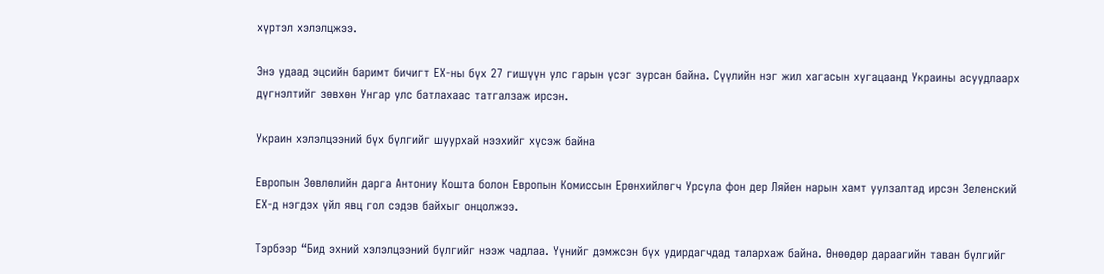хүртэл хэлэлцжээ.

Энэ удаад эцсийн баримт бичигт ЕХ-ны бүх 27 гишүүн улс гарын үсэг зурсан байна. Сүүлийн нэг жил хагасын хугацаанд Украины асуудлаарх дүгнэлтийг зөвхөн Унгар улс батлахаас татгалзаж ирсэн.

Украин хэлэлцээний бүх бүлгийг шуурхай нээхийг хүсэж байна

Европын Зөвлөлийн дарга Антониу Кошта болон Европын Комиссын Ерөнхийлөгч Урсула фон дер Ляйен нарын хамт уулзалтад ирсэн Зеленский ЕХ-д нэгдэх үйл явц гол сэдэв байхыг онцолжээ.

Тэрбээр “Бид эхний хэлэлцээний бүлгийг нээж чадлаа. Үүнийг дэмжсэн бүх удирдагчдад талархаж байна. Өнөөдөр дараагийн таван бүлгийг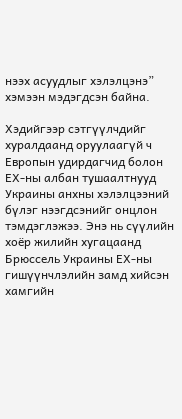нээх асуудлыг хэлэлцэнэ” хэмээн мэдэгдсэн байна.

Хэдийгээр сэтгүүлчдийг хуралдаанд оруулаагүй ч Европын удирдагчид болон ЕХ-ны албан тушаалтнууд Украины анхны хэлэлцээний бүлэг нээгдсэнийг онцлон тэмдэглэжээ. Энэ нь сүүлийн хоёр жилийн хугацаанд Брюссель Украины ЕХ-ны гишүүнчлэлийн замд хийсэн хамгийн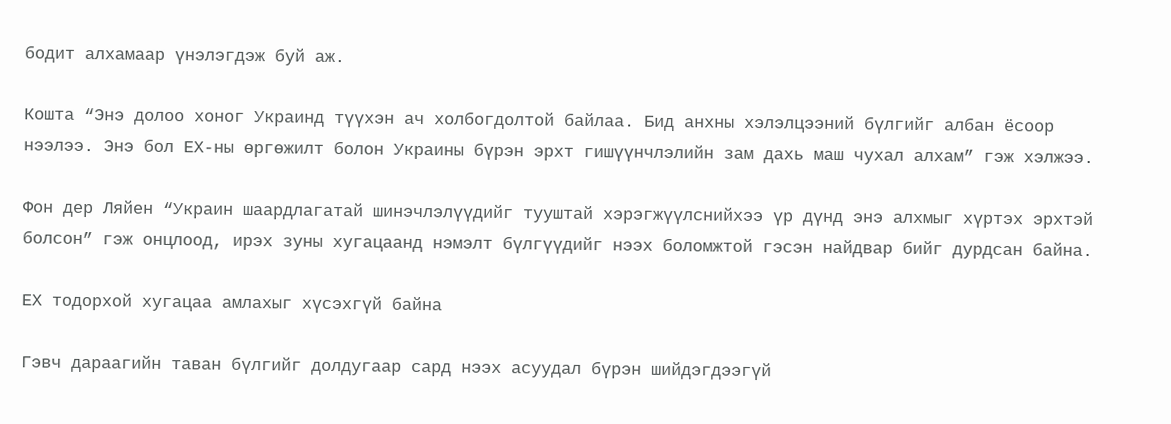бодит алхамаар үнэлэгдэж буй аж.

Кошта “Энэ долоо хоног Украинд түүхэн ач холбогдолтой байлаа. Бид анхны хэлэлцээний бүлгийг албан ёсоор нээлээ. Энэ бол ЕХ-ны өргөжилт болон Украины бүрэн эрхт гишүүнчлэлийн зам дахь маш чухал алхам” гэж хэлжээ.

Фон дер Ляйен “Украин шаардлагатай шинэчлэлүүдийг тууштай хэрэгжүүлснийхээ үр дүнд энэ алхмыг хүртэх эрхтэй болсон” гэж онцлоод, ирэх зуны хугацаанд нэмэлт бүлгүүдийг нээх боломжтой гэсэн найдвар бийг дурдсан байна.

ЕХ тодорхой хугацаа амлахыг хүсэхгүй байна

Гэвч дараагийн таван бүлгийг долдугаар сард нээх асуудал бүрэн шийдэгдээгүй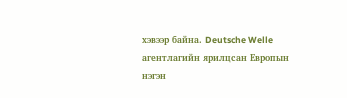хэвээр байна. Deutsche Welle агентлагийн ярилцсан Европын нэгэн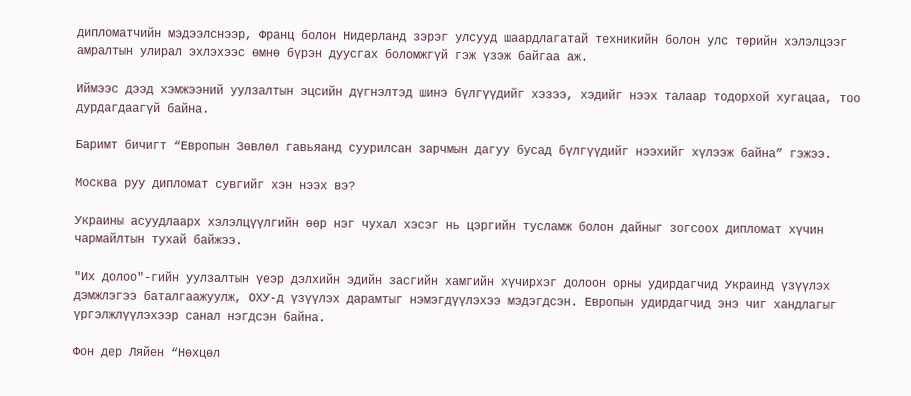дипломатчийн мэдээлснээр, Франц болон Нидерланд зэрэг улсууд шаардлагатай техникийн болон улс төрийн хэлэлцээг амралтын улирал эхлэхээс өмнө бүрэн дуусгах боломжгүй гэж үзэж байгаа аж.

Иймээс дээд хэмжээний уулзалтын эцсийн дүгнэлтэд шинэ бүлгүүдийг хэзээ, хэдийг нээх талаар тодорхой хугацаа, тоо дурдагдаагүй байна.

Баримт бичигт “Европын Зөвлөл гавьяанд суурилсан зарчмын дагуу бусад бүлгүүдийг нээхийг хүлээж байна” гэжээ.

Москва руу дипломат сувгийг хэн нээх вэ?

Украины асуудлаарх хэлэлцүүлгийн өөр нэг чухал хэсэг нь цэргийн тусламж болон дайныг зогсоох дипломат хүчин чармайлтын тухай байжээ.

"Их долоо"-гийн уулзалтын үеэр дэлхийн эдийн засгийн хамгийн хүчирхэг долоон орны удирдагчид Украинд үзүүлэх дэмжлэгээ баталгаажуулж, ОХУ-д үзүүлэх дарамтыг нэмэгдүүлэхээ мэдэгдсэн. Европын удирдагчид энэ чиг хандлагыг үргэлжлүүлэхээр санал нэгдсэн байна.

Фон дер Ляйен “Нөхцөл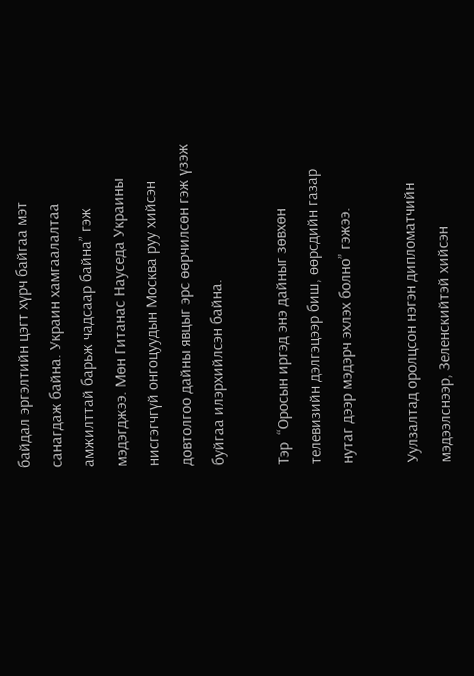байдал эргэлтийн цэгт хүрч байгаа мэт санагдаж байна. Украин хамгаалалтаа амжилттай барьж чадсаар байна” гэж мэдэгджээ. Мөн Гитанас Науседа Украины нисгэгчгүй онгоцуудын Москва руу хийсэн довтолгоо дайны явцыг эрс өөрчилсөн гэж үзэж буйгаа илэрхийлсэн байна.

Тэр  “Оросын иргэд энэ дайныг зөвхөн телевизийн дэлгэцээр биш, өөрсдийн газар нутаг дээр мэдэрч эхлэх болно” гэжээ.

Уулзалтад оролцсон нэгэн дипломатчийн мэдээлснээр, Зеленскийтэй хийсэн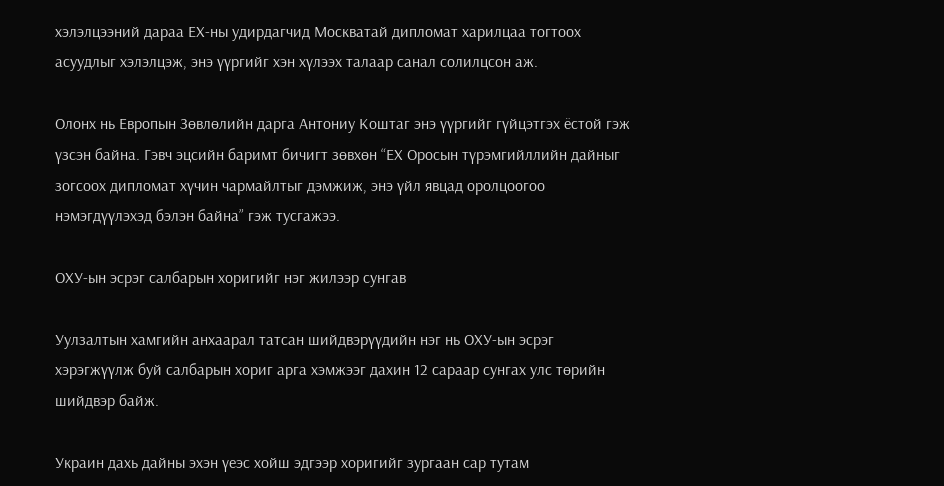хэлэлцээний дараа ЕХ-ны удирдагчид Москватай дипломат харилцаа тогтоох асуудлыг хэлэлцэж, энэ үүргийг хэн хүлээх талаар санал солилцсон аж.

Олонх нь Европын Зөвлөлийн дарга Антониу Коштаг энэ үүргийг гүйцэтгэх ёстой гэж үзсэн байна. Гэвч эцсийн баримт бичигт зөвхөн “ЕХ Оросын түрэмгийллийн дайныг зогсоох дипломат хүчин чармайлтыг дэмжиж, энэ үйл явцад оролцоогоо нэмэгдүүлэхэд бэлэн байна” гэж тусгажээ.

ОХУ-ын эсрэг салбарын хоригийг нэг жилээр сунгав

Уулзалтын хамгийн анхаарал татсан шийдвэрүүдийн нэг нь ОХУ-ын эсрэг хэрэгжүүлж буй салбарын хориг арга хэмжээг дахин 12 сараар сунгах улс төрийн шийдвэр байж.

Украин дахь дайны эхэн үеэс хойш эдгээр хоригийг зургаан сар тутам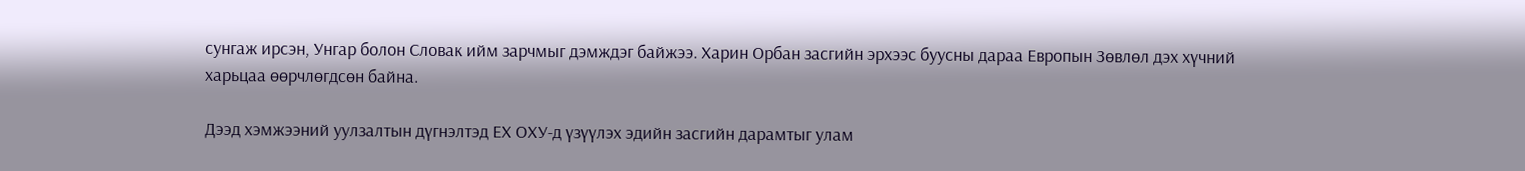сунгаж ирсэн, Унгар болон Словак ийм зарчмыг дэмждэг байжээ. Харин Орбан засгийн эрхээс буусны дараа Европын Зөвлөл дэх хүчний харьцаа өөрчлөгдсөн байна.

Дээд хэмжээний уулзалтын дүгнэлтэд ЕХ ОХУ-д үзүүлэх эдийн засгийн дарамтыг улам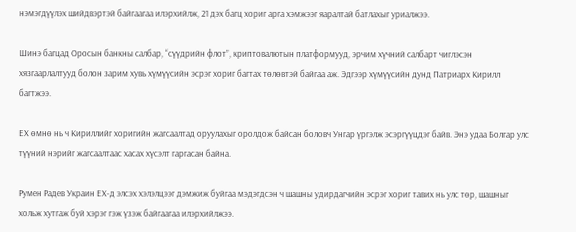нэмэгдүүлэх шийдвэртэй байгаагаа илэрхийлж, 21 дэх багц хориг арга хэмжээг яаралтай батлахыг уриалжээ.

Шинэ багцад Оросын банкны салбар, “сүүдрийн флот”, криптовалютын платформууд, эрчим хүчний салбарт чиглэсэн хязгаарлалтууд болон зарим хувь хүмүүсийн эсрэг хориг багтах төлөвтэй байгаа аж. Эдгээр хүмүүсийн дунд Патриарх Кирилл багтжээ.

ЕХ өмнө нь ч Кириллийг хоригийн жагсаалтад оруулахыг оролдож байсан боловч Унгар үргэлж эсэргүүцдэг байв. Энэ удаа Болгар улс түүний нэрийг жагсаалтаас хасах хүсэлт гаргасан байна.

Румен Радев Украин ЕХ-д элсэх хэлэлцээг дэмжиж буйгаа мэдэгдсэн ч шашны удирдагчийн эсрэг хориг тавих нь улс төр, шашныг хольж хутгаж буй хэрэг гэж үзэж байгаагаа илэрхийлжээ.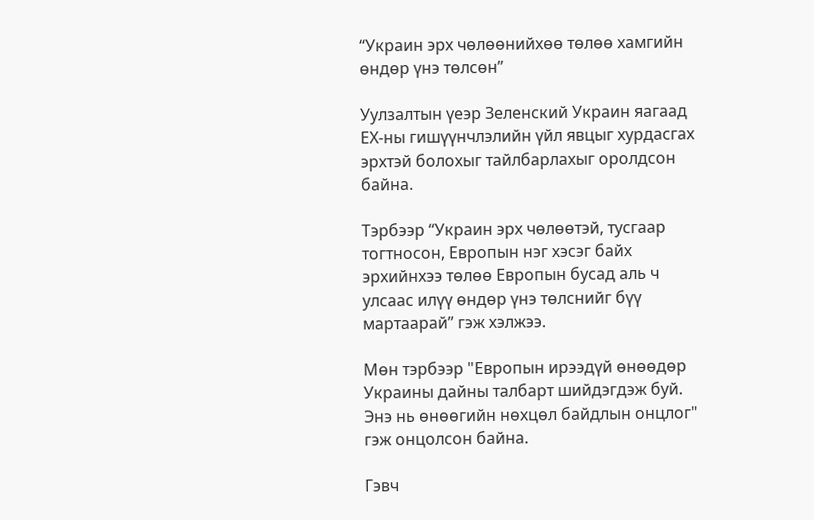“Украин эрх чөлөөнийхөө төлөө хамгийн өндөр үнэ төлсөн”

Уулзалтын үеэр Зеленский Украин яагаад ЕХ-ны гишүүнчлэлийн үйл явцыг хурдасгах эрхтэй болохыг тайлбарлахыг оролдсон байна.

Тэрбээр “Украин эрх чөлөөтэй, тусгаар тогтносон, Европын нэг хэсэг байх эрхийнхээ төлөө Европын бусад аль ч улсаас илүү өндөр үнэ төлснийг бүү мартаарай” гэж хэлжээ.

Мөн тэрбээр "Европын ирээдүй өнөөдөр Украины дайны талбарт шийдэгдэж буй. Энэ нь өнөөгийн нөхцөл байдлын онцлог" гэж онцолсон байна.

Гэвч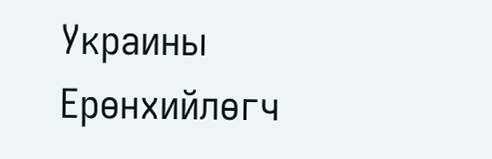Украины Ерөнхийлөгч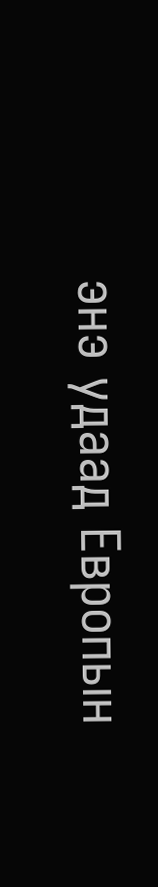энэ удаад Европын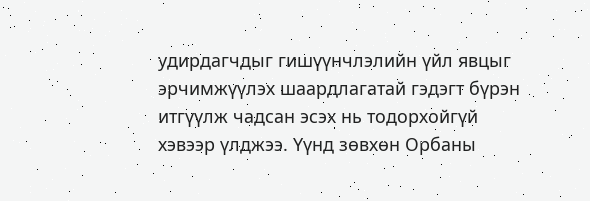удирдагчдыг гишүүнчлэлийн үйл явцыг эрчимжүүлэх шаардлагатай гэдэгт бүрэн итгүүлж чадсан эсэх нь тодорхойгүй хэвээр үлджээ. Үүнд зөвхөн Орбаны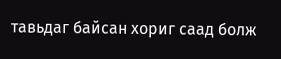тавьдаг байсан хориг саад болж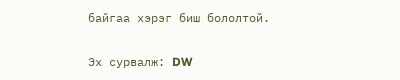байгаа хэрэг биш бололтой.

Эх сурвалж: DW